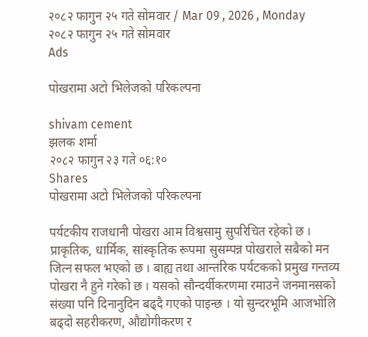२०८२ फागुन २५ गते सोमवार / Mar 09 , 2026 , Monday
२०८२ फागुन २५ गते सोमवार
Ads

पोखरामा अटो भिलेजको परिकल्पना

shivam cement
झलक शर्मा
२०८२ फागुन २३ गते ०६:१०
Shares
पोखरामा अटो भिलेजको परिकल्पना

पर्यटकीय राजधानी पोखरा आम विश्वसामु सुपरिचित रहेको छ । प्राकृतिक, धार्मिक, सांस्कृतिक रूपमा सुसम्पन्न पोखराले सबैको मन जित्न सफल भएको छ । बाह्य तथा आन्तरिक पर्यटकको प्रमुख गन्तव्य पोखरा नै हुने गरेको छ । यसको सौन्दर्यीकरणमा रमाउने जनमानसको संख्या पनि दिनानुदिन बढ्दै गएको पाइन्छ । यो सुन्दरभूमि आजभोलि बढ्दो सहरीकरण, औद्योगीकरण र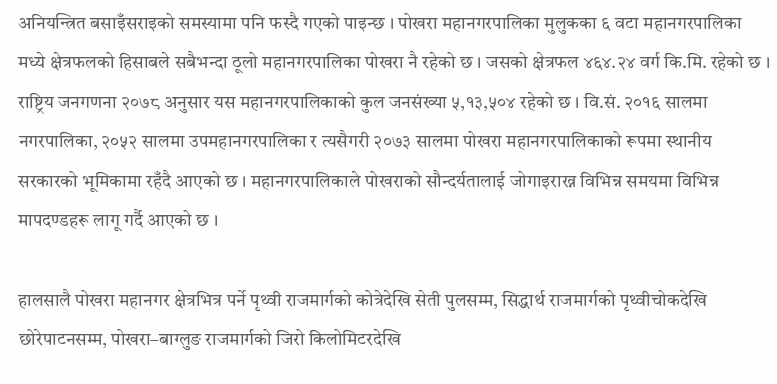अनियन्त्रित बसाइँसराइको समस्यामा पनि फस्दै गएको पाइन्छ । पोखरा महानगरपालिका मुलुकका ६ वटा महानगरपालिका मध्ये क्षेत्रफलको हिसाबले सबैभन्दा ठूलो महानगरपालिका पोखरा नै रहेको छ । जसको क्षेत्रफल ४६४.२४ वर्ग कि.मि. रहेको छ । राष्ट्रिय जनगणना २०७८ अनुसार यस महानगरपालिकाको कुल जनसंख्या ५,१३,५०४ रहेको छ । वि.सं. २०१६ सालमा नगरपालिका, २०५२ सालमा उपमहानगरपालिका र त्यसैगरी २०७३ सालमा पोखरा महानगरपालिकाको रूपमा स्थानीय सरकारको भूमिकामा रहँदै आएको छ । महानगरपालिकाले पोखराको सौन्दर्यतालाई जोगाइराख्न विभिन्न समयमा विभिन्न मापदण्डहरू लागू गर्दै आएको छ ।

हालसालै पोखरा महानगर क्षेत्रभित्र पर्ने पृथ्वी राजमार्गको कोत्रेदेखि सेती पुलसम्म, सिद्धार्थ राजमार्गको पृथ्वीचोकदेखि छोरेपाटनसम्म, पोखरा–बाग्लुङ राजमार्गको जिरो किलोमिटरदेखि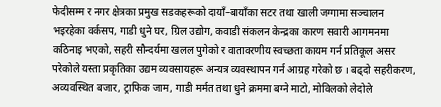फेदीसम्म र नगर क्षेत्रका प्रमुख सडकहरूको दायाँ–बायाँका सटर तथा खाली जग्गामा सञ्चालन भइरहेका वर्कसप, गाडी धुने घर, ग्रिल उद्योग, कवाडी संकलन केन्द्रका कारण सवारी आगमनमा कठिनाइ भएको, सहरी सौन्दर्यमा खलल पुगेको र वातावरणीय स्वच्छता कायम गर्न प्रतिकूल असर परेकोले यस्ता प्रकृतिका उद्यम व्यवसायहरू अन्यत्र व्यवस्थापन गर्न आग्रह गरेको छ । बढ्दो सहरीकरण, अव्यवस्थित बजार, ट्राफिक जाम, गाडी मर्मत तथा धुने क्रममा बग्ने माटो, मोविलको लेदोले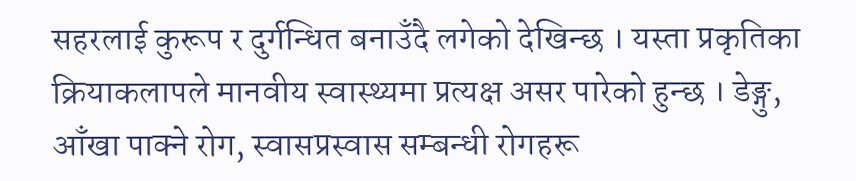सहरलाई कुरूप र दुर्गन्धित बनाउँदै लगेको देखिन्छ । यस्ता प्रकृतिका क्रियाकलापले मानवीय स्वास्थ्यमा प्रत्यक्ष असर पारेको हुन्छ । डेङ्गु, आँखा पाक्ने रोग, स्वासप्रस्वास सम्बन्धी रोगहरू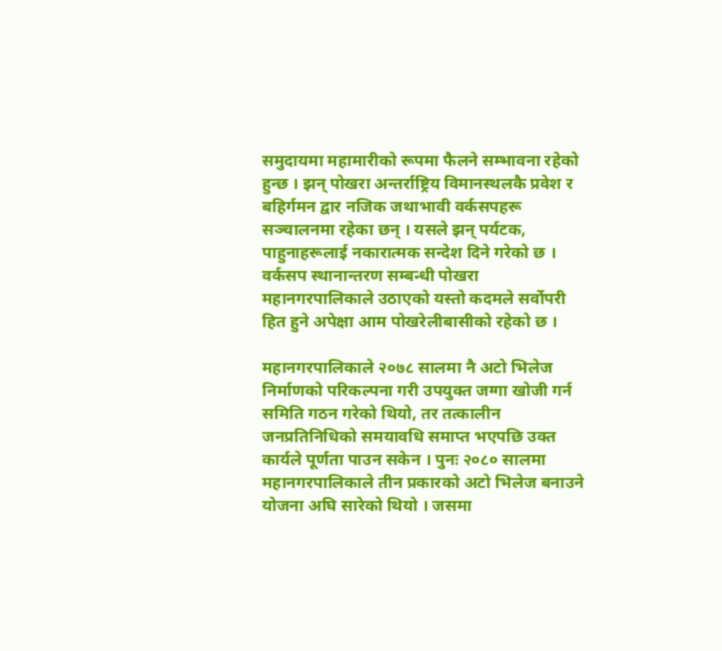समुदायमा महामारीको रूपमा फैलने सम्भावना रहेको हुन्छ । झन् पोखरा अन्तर्राष्ट्रिय विमानस्थलकै प्रवेश र बहिर्गमन द्वार नजिक जथाभावी वर्कसपहरू सञ्चालनमा रहेका छन् । यसले झन् पर्यटक, पाहुनाहरूलाई नकारात्मक सन्देश दिने गरेको छ । वर्कसप स्थानान्तरण सम्बन्धी पोखरा महानगरपालिकाले उठाएको यस्तो कदमले सर्वोपरी हित हुने अपेक्षा आम पोखरेलीबासीको रहेको छ ।

महानगरपालिकाले २०७८ सालमा नै अटो भिलेज निर्माणको परिकल्पना गरी उपयुक्त जग्गा खोजी गर्न समिति गठन गरेको थियो, तर तत्कालीन जनप्रतिनिधिको समयावधि समाप्त भएपछि उक्त कार्यले पूर्णता पाउन सकेन । पुनः २०८० सालमा महानगरपालिकाले तीन प्रकारको अटो भिलेज बनाउने योजना अघि सारेको थियो । जसमा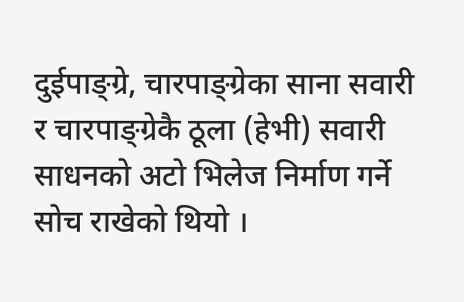दुईपाङ्ग्रे, चारपाङ्ग्रेका साना सवारी र चारपाङ्ग्रेकै ठूला (हेभी) सवारी साधनको अटो भिलेज निर्माण गर्ने सोच राखेको थियो ।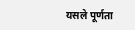यसले पूर्णता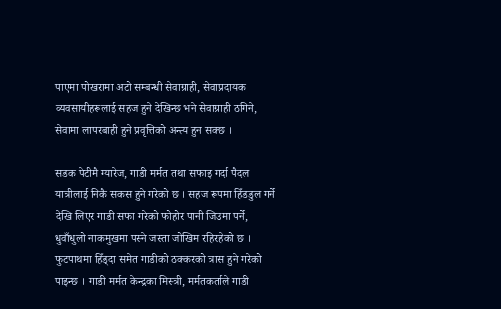पाएमा पोखरामा अटो सम्बन्धी सेवाग्राही, सेवाप्रदायक व्यवसायीहरूलाई सहज हुने देखिन्छ भने सेवाग्राही ठगिने, सेवामा लापरबाही हुने प्रवृत्तिको अन्त्य हुन सक्छ ।

सडक पेटीमै ग्यारेज, गाडी मर्मत तथा सफाइ गर्दा पैदल यात्रीलाई निकै सकस हुने गरेको छ । सहज रूपमा हिँडडुल गर्ने देखि लिएर गाडी सफा गरेको फोहोर पानी जिउमा पर्ने, धुवाँधुलो नाकमुखमा पस्ने जस्ता जोखिम रहिरहेको छ । फुटपाथमा हिँड्दा समेत गाडीको ठक्करको त्रास हुने गरेको पाइन्छ । गाडी मर्मत केन्द्रका मिस्त्री, मर्मतकर्ताले गाडी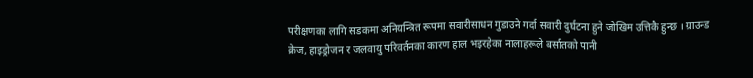परीक्षणका लागि सडकमा अनियन्त्रित रूपमा सवारीसाधन गुडाउने गर्दा सवारी दुर्घटना हुने जोखिम उत्तिकै हुन्छ । ग्राउन्ड क्रेज, हाइड्रोजन र जलवायु परिवर्तनका कारण हाल भइरहेका नालाहरूले बर्सातको पानी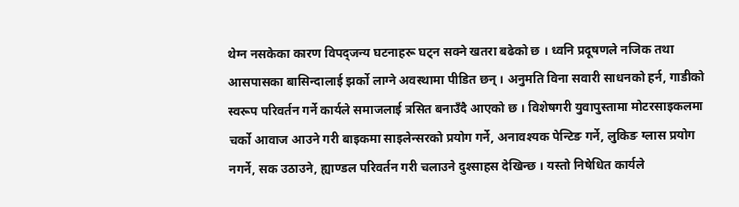थेग्न नसकेका कारण विपद्जन्य घटनाहरू घट्न सक्ने खतरा बढेको छ । ध्वनि प्रदूषणले नजिक तथा आसपासका बासिन्दालाई झर्को लाग्ने अवस्थामा पीडित छन् । अनुमति विना सवारी साधनको हर्न, गाडीको स्वरूप परिवर्तन गर्ने कार्यले समाजलाई त्रसित बनाउँदै आएको छ । विशेषगरी युवापुस्तामा मोटरसाइकलमा चर्को आवाज आउने गरी बाइकमा साइलेन्सरको प्रयोग गर्ने, अनावश्यक पेन्टिङ गर्ने, लुकिङ ग्लास प्रयोग नगर्ने, सक उठाउने, ह्याण्डल परिवर्तन गरी चलाउने दुश्साहस देखिन्छ । यस्तो निषेधित कार्यले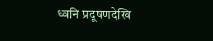ध्वनि प्रदूषणदेखि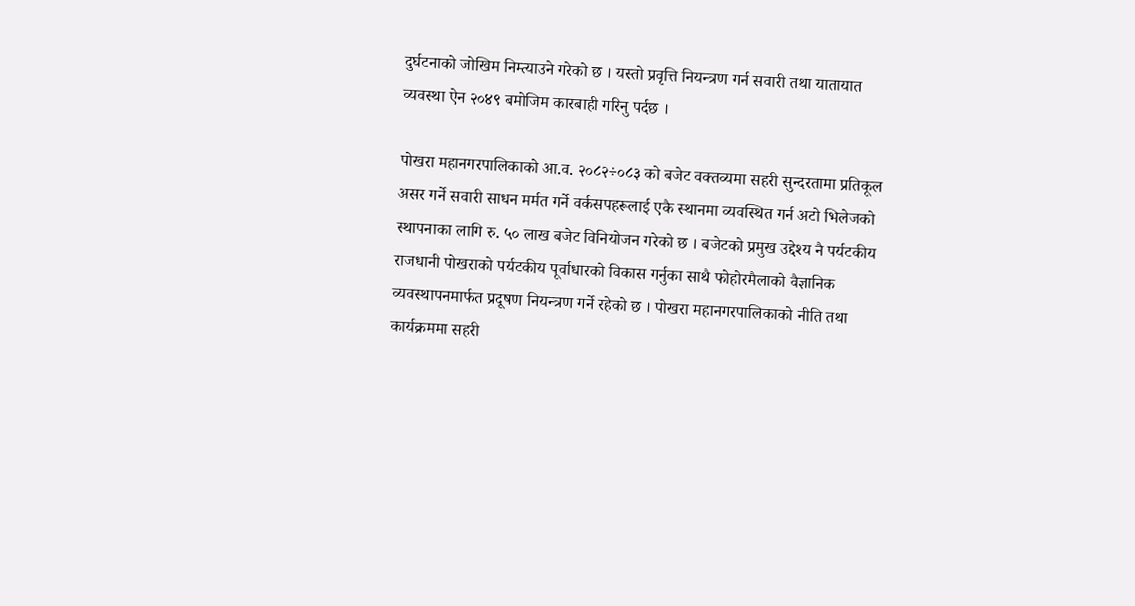दुर्घटनाको जोखिम निम्त्याउने गरेको छ । यस्तो प्रवृत्ति नियन्त्रण गर्न सवारी तथा यातायात व्यवस्था ऐन २०४९ बमोजिम कारबाही गरिनु पर्दछ ।

पोखरा महानगरपालिकाको आ.व. २०८२÷०८३ को बजेट वक्तव्यमा सहरी सुन्दरतामा प्रतिकूल असर गर्ने सवारी साधन मर्मत गर्ने वर्कसपहरूलाई एकै स्थानमा व्यवस्थित गर्न अटो भिलेजको स्थापनाका लागि रु. ५० लाख बजेट विनियोजन गरेको छ । बजेटको प्रमुख उद्देश्य नै पर्यटकीय राजधानी पोखराको पर्यटकीय पूर्वाधारको विकास गर्नुका साथै फोहोरमैलाको वैज्ञानिक व्यवस्थापनमार्फत प्रदूषण नियन्त्रण गर्ने रहेको छ । पोखरा महानगरपालिकाको नीति तथा कार्यक्रममा सहरी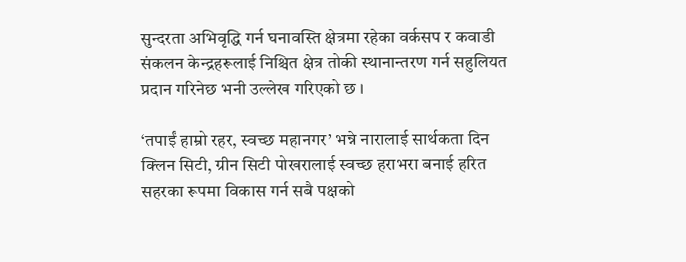सुन्दरता अभिवृद्धि गर्न घनावस्ति क्षेत्रमा रहेका वर्कसप र कवाडी संकलन केन्द्रहरूलाई निश्चित क्षेत्र तोकी स्थानान्तरण गर्न सहुलियत प्रदान गरिनेछ भनी उल्लेख गरिएको छ ।

‘तपाईं हाम्रो रहर, स्वच्छ महानगर’ भन्ने नारालाई सार्थकता दिन क्लिन सिटी, ग्रीन सिटी पोखरालाई स्वच्छ हराभरा बनाई हरित सहरका रूपमा विकास गर्न सबै पक्षको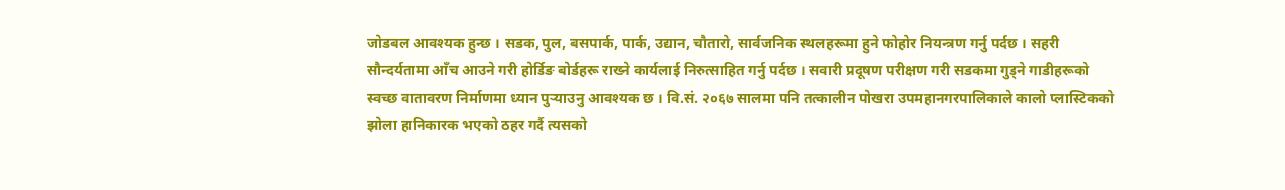जोडबल आवश्यक हुन्छ । सडक, पुल, बसपार्क, पार्क, उद्यान, चौतारो, सार्वजनिक स्थलहरूमा हुने फोहोर नियन्त्रण गर्नु पर्दछ । सहरी सौन्दर्यतामा आँच आउने गरी होर्डिङ बोर्डहरू राख्ने कार्यलाई निरुत्साहित गर्नु पर्दछ । सवारी प्रदूषण परीक्षण गरी सडकमा गुड्ने गाडीहरूको स्वच्छ वातावरण निर्माणमा ध्यान पुर्‍याउनु आवश्यक छ । वि.सं. २०६७ सालमा पनि तत्कालीन पोखरा उपमहानगरपालिकाले कालो प्लास्टिकको झोला हानिकारक भएको ठहर गर्दै त्यसको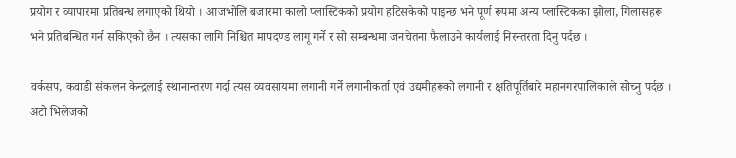प्रयोग र व्यापारमा प्रतिबन्ध लगाएको थियो । आजभोलि बजारमा कालो प्लास्टिकको प्रयोग हटिसकेको पाइन्छ भने पूर्ण रूपमा अन्य प्लास्टिकका झोला, गिलासहरू भने प्रतिबन्धित गर्न सकिएको छैन । त्यसका लागि निश्चित मापदण्ड लागू गर्ने र सो सम्बन्धमा जनचेतना फैलाउने कार्यलाई निरन्तरता दिनु पर्दछ ।

वर्कसप, कवाडी संकलन केन्द्रलाई स्थानान्तरण गर्दा त्यस व्यवसायमा लगानी गर्ने लगानीकर्ता एवं उद्यमीहरूको लगानी र क्षतिपूर्तिबारे महानगरपालिकाले सोच्नु पर्दछ । अटो भिलेजको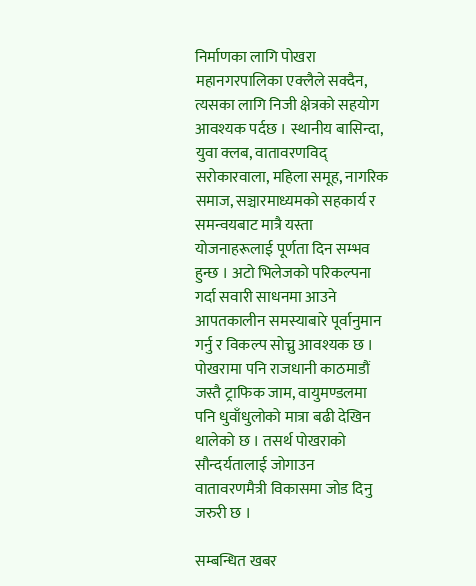निर्माणका लागि पोखरा महानगरपालिका एक्लैले सक्दैन, त्यसका लागि निजी क्षेत्रको सहयोग आवश्यक पर्दछ । स्थानीय बासिन्दा, युवा क्लब, वातावरणविद् सरोकारवाला, महिला समूह, नागरिक समाज, सञ्चारमाध्यमको सहकार्य र समन्वयबाट मात्रै यस्ता योजनाहरूलाई पूर्णता दिन सम्भव हुन्छ । अटो भिलेजको परिकल्पना गर्दा सवारी साधनमा आउने आपतकालीन समस्याबारे पूर्वानुमान गर्नु र विकल्प सोच्नु आवश्यक छ । पोखरामा पनि राजधानी काठमाडौं जस्तै ट्राफिक जाम, वायुमण्डलमा पनि धुवाँधुलोको मात्रा बढी देखिन थालेको छ । तसर्थ पोखराको सौन्दर्यतालाई जोगाउन वातावरणमैत्री विकासमा जोड दिनु जरुरी छ ।

सम्बन्धित खबर